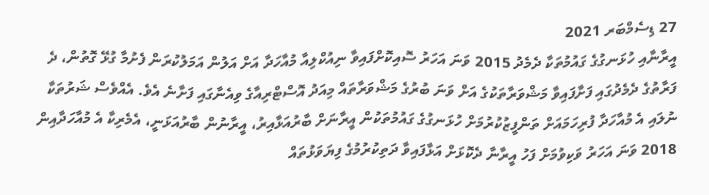27 ޑިސެމްބަރ 2021
އީރާނާއި ހުޅަނގުގެ ގައުމުތަކާ ދެމެދު 2015 ވަނަ އަހަރު ސޮއިކޮށްފައިވާ ނިއުކްލިއާ މުއާހަދާ އަށް އަލުން އަމަލުކުރަން ފެށުމާ ގުޅޭ ގޮތުން، ދެ ފަރާތުގެ ދެމެދުގައި ފަށާފައިވާ މަޝްވަރާތަކުގެ އަށް ވަނަ ބުރުގެ މަޝްވަރާތައް މިއަދު އޮސްޓްރިއާގެ ވިއެނާގައި ފަށާނެ އެވެ. އެއްވެސް ޝަރުތަކާ ނުލައި އެ މުއާހަދާ ފުރިހަމައަށް ތަންފީޒުކުރުމަށް ހުޅަނގުގެ ގައުމުތަކުން އީރާނަށް ބާރުއަޅާއިރު، އީރާނުން ބާރުއަޅަނީ، އެމެރިކާ އެ މުއާހަދާއިން 2018 ވަނަ އަހަރު ވަކިވުމަށް ފަހު އީރާނާ ދެކޮޅަށް އަޅާފައިވާ ދަތިކުރުމުގެ ފިޔަވަޅުތައް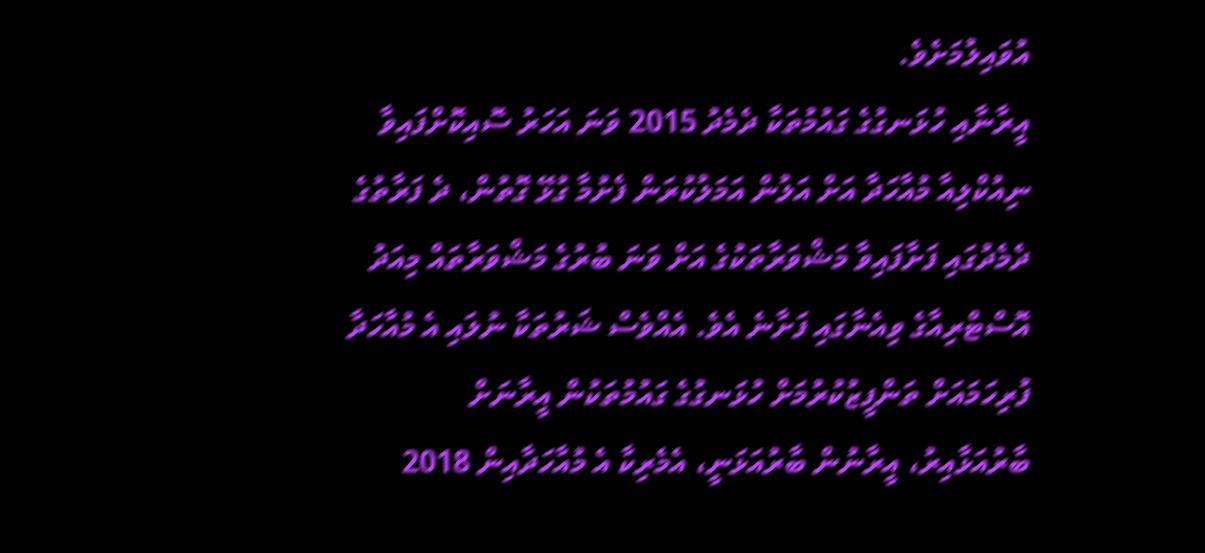އުވައިލުމަށެވެ.
އީރާނާއި ހުޅަނގުގެ ގައުމުތަކާ ދެމެދު 2015 ވަނަ އަހަރު ސޮއިކޮށްފައިވާ ނިއުކްލިއާ މުއާހަދާ އަށް އަލުން އަމަލުކުރަން ފެށުމާ ގުޅޭ ގޮތުން، ދެ ފަރާތުގެ ދެމެދުގައި ފަށާފައިވާ މަޝްވަރާތަކުގެ އަށް ވަނަ ބުރުގެ މަޝްވަރާތައް މިއަދު އޮސްޓްރިއާގެ ވިއެނާގައި ފަށާނެ އެވެ. އެއްވެސް ޝަރުތަކާ ނުލައި އެ މުއާހަދާ ފުރިހަމައަށް ތަންފީޒުކުރުމަށް ހުޅަނގުގެ ގައުމުތަކުން އީރާނަށް ބާރުއަޅާއިރު، އީރާނުން ބާރުއަޅަނީ، އެމެރިކާ އެ މުއާހަދާއިން 2018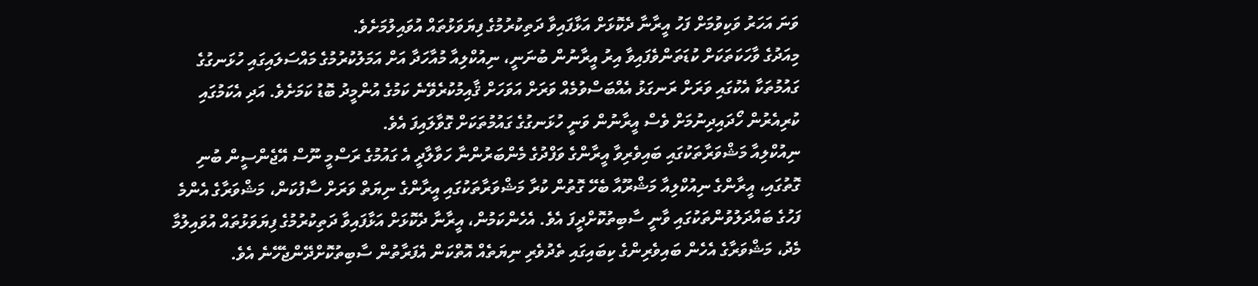ވަނަ އަހަރު ވަކިވުމަށް ފަހު އީރާނާ ދެކޮޅަށް އަޅާފައިވާ ދަތިކުރުމުގެ ފިޔަވަޅުތައް އުވައިލުމަށެވެ.
މިއަދުގެ ވާހަކަތަކަށް ކުޑަތަންވެފައިވާ އިރު އީރާނުން ބުނަނީ، ނިއުކްލިއާ މުއާހަދާ އަށް އަމަލުކުރުމުގެ މައްސަލައިގައި ހުޅަނގުގެ ގައުމުތަކާ އެކުގައި ވަރަށް ރަނގަޅު އެއްބަސްވުމެއް ވަރަށް އަވަހަށް ޤާއިމުކުރެވޭނެ ކަމުގެ އުންމީދު ބޮޑު ކަމަށެވެ. އަދި އެކަމުގައި ކުރިއެރުން ހޯދައިދިނުމަށް ވެސް އީރާނުން ވަނީ ހުޅަނގުގެ ގައުމުތަކަށް ގޮވާލައިފަ އެވެ.
ނިއުކްލިއާ މަޝްވަރާތަކުގައި ބައިވެރިވާ އީރާންގެ ވަފްދުގެ މެންބަރުންނާ ހަވާލާދީ އެ ގައުމުގެ ރަސްމީ ނޫސް އޭޖެންސީން ބުނި ގޮތުގައި، އީރާންގެ ނިއުކްލިއާ މަޝްރޫއާ ބެހޭ ގޮތުން ކުރާ މަޝްވަރާތަކުގައި އީރާންގެ ނިޔަތް ވަރަށް ސާފުކަން، މަޝްވަރާގެ އެންމެ ފަހުގެ ބައްދަލުވުންތަކުގައި ވާނީ ސާބިތުކޮށްދީފަ އެވެ. އެހެންކަމުން، އީރާނާ ދެކޮޅަށް އަޅާފައިވާ ދަތިކުރުމުގެ ފިޔަވަޅުތައް އުވައިލުމާ މެދު، މަޝްވަރާގެ އެހެން ބައިވެރިންގެ ކިބައިގައި ތެދުވެރި ނިޔަތެއް އޮތްކަން އެފަރާތުން ސާބިތުކޮށްދޭންޖެހޭނެ އެވެ.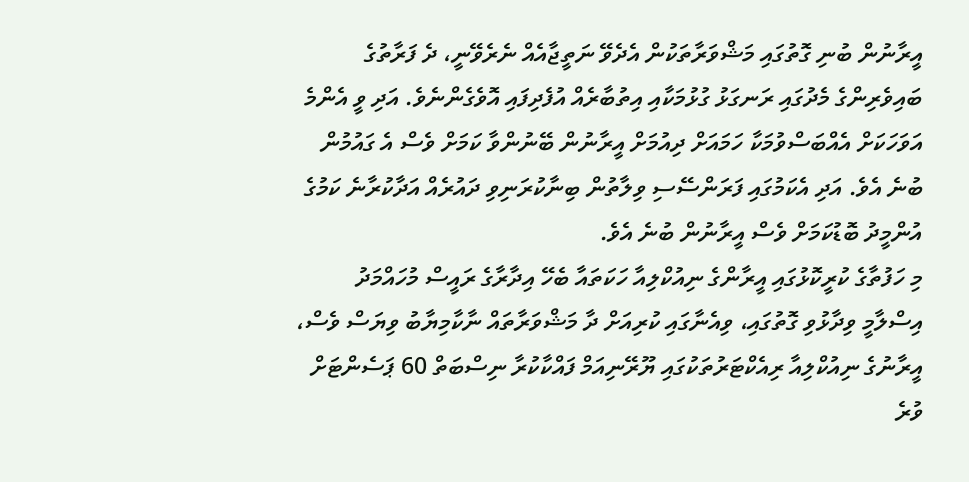އީރާނުން ބުނި ގޮތުގައި މަޝްވަރާތަކުން އެދެވޭ ނަތީޖާއެއް ނެރެވޭނީ، ދެ ފަރާތުގެ ބައިވެރިންގެ މެދުގައި ރަނގަޅު ގުޅުމަކާއި އިތުބާރެއް އުފެދިފައި އޮވެގެންނެވެ. އަދި ވީ އެންމެ އަވަހަކަށް އެއްބަސްވުމަކާ ހަމައަށް ދިއުމަށް އީރާނުން ބޭނުންވާ ކަމަށް ވެސް އެ ގައުމުން ބުނެ އެވެ. އަދި އެކަމުގައި ފަރަންސޭސި ވިލާތުން ބިނާކުރަނިވި ދައުރެއް އަދާކުރާނެ ކަމުގެ އުންމީދު ބޮޑުކަމަށް ވެސް އީރާނުން ބުނެ އެވެ.
މި ހަފުތާގެ ކުރީކޮޅުގައި އީރާންގެ ނިއުކްލިއާ ހަކަތައާ ބެހޭ އިދާރާގެ ރައީސް މުހައްމަދު އިސްލާމީ ވިދާޅުވި ގޮތުގައި، ވިއެނާގައި ކުރިއަށް ދާ މަޝްވަރާތައް ނާކާމިޔާބު ވިޔަސް ވެސް، އީރާނުގެ ނިއުކްލިއާ ރިއެކްޓަރުތަކުގައި ޔޫރޭނިއަމް ފައްކާކުރާ ނިސްބަތް 60 ޕަސެންޓަށް ވުރެ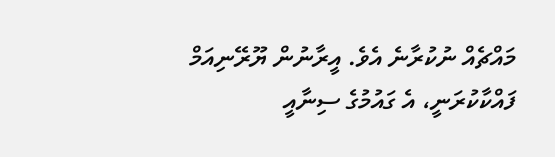މައްޗެއް ނުކުރާނެ އެވެ. އީރާނުން ޔޫރޭނިއަމް ފައްކާކުރަނީ، އެ ގައުމުގެ ސިނާއީ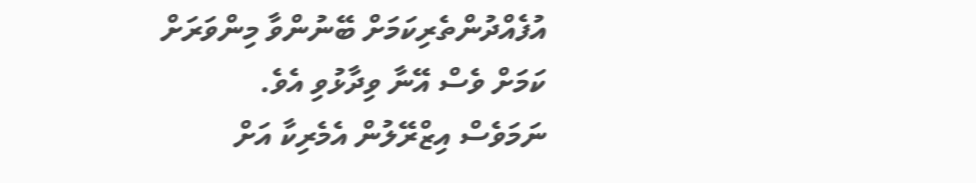އުފެއްދުންތެރިކަމަށް ބޭނުންވާ މިންވަރަށް ކަމަށް ވެސް އޭނާ ވިދާޅުވި އެވެ.
ނަމަވެސް އިޒްރޭލުން އެމެރިކާ އަށް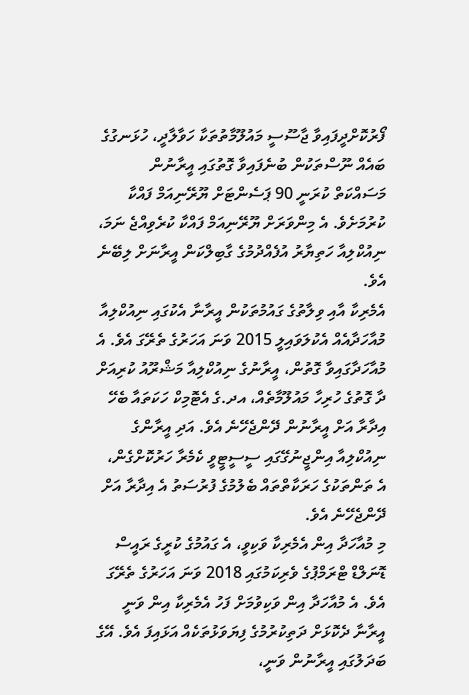ފޯރުކޮށްދީފައިވާ ޖާސޫސީ މައުލޫމާތުތަކާ ހަވާލާދީ، ހުޅަނގުގެ ބައެއް ނޫސްތަކުން ބުނެފައިވާ ގޮތުގައި އީރާނުން މަސައްކަތް ކުރަނީ 90 ޕަސެންޓަށް ޔޫރޭނިއަމް ފައްކާ ކުރުމަށެވެ. އެ މިންވަރަށް ޔޫރޭނިއަމް ފައްކާ ކުރެވިއްޖެ ނަމަ، ނިއުކްލިއާ ހަތިޔާރު އުފެއްދުމުގެ ގާބިލްކަން އީރާނަށް ލިބޭނެ އެވެ.
އެމެރިކާ އާއި ވިލާތުގެ ގައުމުތަކުން އީރާނާ އެކުގައި ނިއުކްލިއާ މުއާހަދާއެއް އެކުލަވައިލީ 2015 ވަނަ އަހަރުގެ ތެރޭގަ އެވެ. އެ މުއާހަދާގައިވާ ގޮތުން، އީރާނުގެ ނިއުކްލިއާ މަޝްރޫއު ކުރިއަށް ދާ ގޮތުގެ ހުރިހާ މައުލޫމާތެއް، އދ.ގެ އެޓޮމިކް ހަކަތައާ ބެހޭ އިދާރާ އަށް އީރާނުން ދޭންޖެހޭނެ އެވެ. އަދި އީރާންގެ ނިއުކްލިއާ އިންޖީނުގޭގައި ސީސީޓީވީ ކެމެރާ ހަރުކޮށްގެން، އެ ތަންތަކުގެ ހަރަކާތްތައް ބެލުމުގެ ފުރުސަތު އެ އިދާރާ އަށް ދޭންޖެހޭނެ އެވެ.
މި މުއާހަދާ އިން އެމެރިކާ ވަކިވީ، އެ ގައުމުގެ ކުރީގެ ރައީސް ޑޮނަލްޑް ޓްރަމްޕުގެ ވެރިކަމުގައި 2018 ވަނަ އަހަރުގެ ތެރޭގަ އެވެ. އެ މުއާހަދާ އިން ވަކިވުމަށް ފަހު އެމެރިކާ އިން ވަނީ އީރާނާ ދެކޮޅަށް ދަތިކުރުމުގެ ފިޔަވަޅުތަކެއް އަޅައިފަ އެވެ. އޭގެ ބަދަލުގައި އީރާނުން ވަނީ،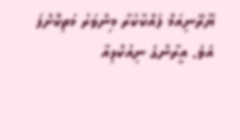ޔޫރޭނިއަމް ފައްކާކުރާ މިންވަރު މަތިކޮށްފަ އެވެ. އީރާންގެ ނިއުކްލިއާ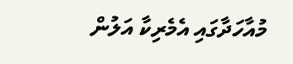މުއާހަދާގައި އެމެރިކާ އަލުން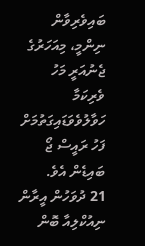ބައިވެރިވާން ނިންމީ، މިއަހަރުގެ ޖެނުއަރީ މަހު ވެރިކަމާ ހަވާލުވެވަޑައިގަތުމަށް ފަހު ރައީސް ޖޯ ބައިޑެން އެވެ.
21 ދުވަހުން އީރާން ނިއުކްލިއާ ބޮން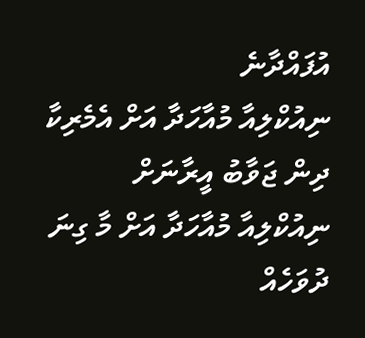އުފައްދާނެ
ނިއުކްލިއާ މުއާހަދާ އަށް އެމެރިކާ ދިން ޖަވާބު އީރާނަށް
ނިއުކްލިއާ މުއާހަދާ އަށް މާ ގިނަ ދުވަހެއް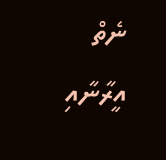ނެތް
އީރާނާއި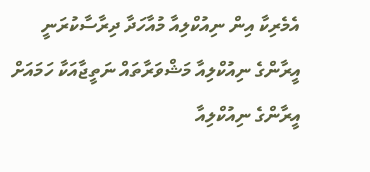އެމެރިކާ އިން ނިއުކްލިއާ މުއާހަދާ ދިރާސާކުރަނީ
އީރާންގެ ނިއުކްލިއާ މަޝްވަރާތައް ނަތީޖާއަކާ ހަމައަށް
އީރާންގެ ނިއުކްލިއާ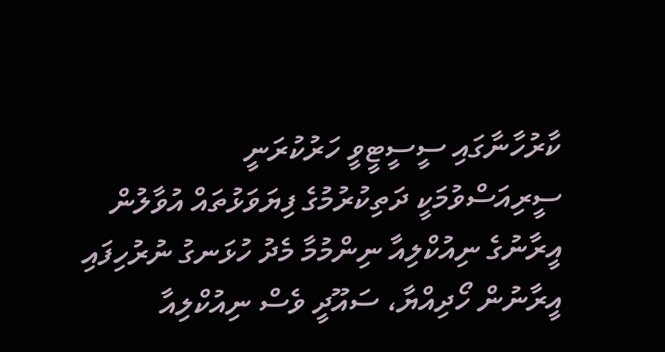ކާރުހާނާގައި ސީސީޓީވީ ހަރުކުރަނީ
ސީރިއަސްވުމަކީ ދަތިކުރުމުގެ ފިޔަވަޅުތައް އުވާލުން
އީރާނުގެ ނިއުކްލިއާ ނިންމުމާ މެދު ހުޅަނގު ނުރުހިފައި
އީރާނުން ހޯދިއްޔާ، ސައޫދީ ވެސް ނިއުކްލިއާ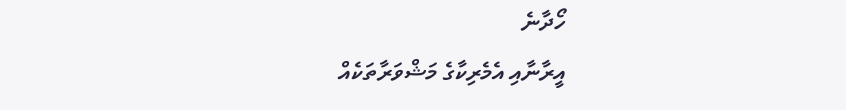ހޯދާނެ
އީރާނާއި އެމެރިކާގެ މަޝްވަރާތަކެއް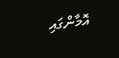އޮމާންގައި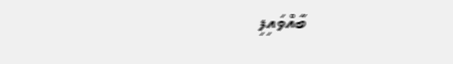ބާއްވައިފި